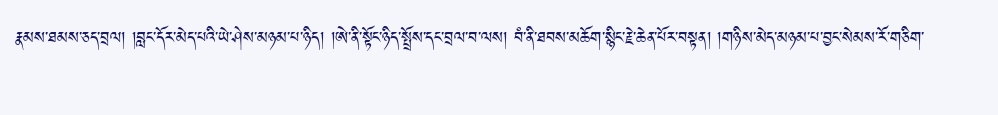རྣམས་ཐམས་ཅད་བྲལ། །བླང་དོར་མེད་པའི་ཡེ་ཤེས་མཉམ་པ་ཉིད། །ཨེ་ནི་སྟོང་ཉིད་སྤྲོས་དང་བྲལ་བ་ལས། བཾ་ནི་ཐབས་མཆོག་སྙིང་རྗེ་ཆེན་པོར་བསྟན། །གཉིས་མེད་མཉམ་པ་བྱང་སེམས་རོ་གཅིག་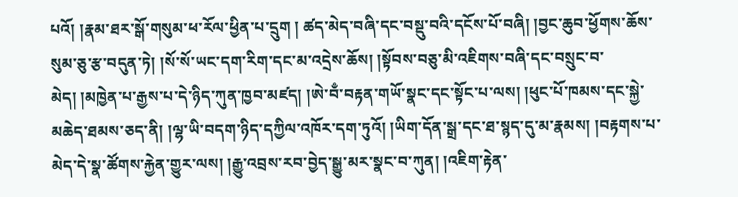པའོ། །རྣམ་ཐར་སྒོ་གསུམ་ཕ་རོལ་ཕྱིན་པ་དྲུག ། ཚད་མེད་བཞི་དང་བསྡུ་བའི་དངོས་པོ་བཞི། །བྱང་ཆུབ་ཕྱོགས་ཆོས་སུམ་ཅུ་རྩ་བདུན་ཏེ། །སོ་སོ་ཡང་དག་རིག་དང་མ་འདྲེས་ཆོས། །སྟོབས་བཅུ་མི་འཇིགས་བཞི་དང་བསྲུང་བ་མེད། །མཁྱེན་པ་རྒྱས་པ་དེ་ཉིད་ཀུན་ཁྱབ་མཛད། །ཨེ་བྃ་བརྟན་གཡོ་སྣང་དང་སྟོང་པ་ལས། །ཕུང་པོ་ཁམས་དང་སྐྱེ་མཆེད་ཐམས་ཅད་ནི། །ལྷ་ཡི་བདག་ཉིད་དཀྱིལ་འཁོར་དག་ཏུའོ། །ཡིག་དོན་སྒྲ་དང་ཐ་སྙད་དུ་མ་རྣམས། །བརྟགས་པ་མེད་དེ་སྣ་ཚོགས་རྐྱེན་གྱུར་ལས། །རྒྱུ་འབྲས་རབ་བྱེད་སྒྱུ་མར་སྣང་བ་ཀུན། །འཇིག་རྟེན་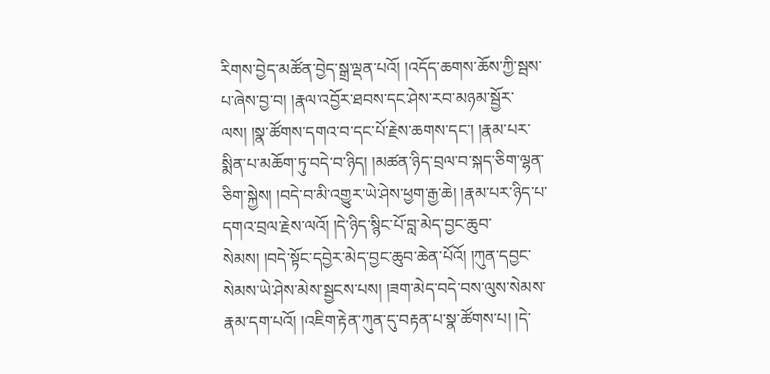རིགས་བྱེད་མཚོན་བྱེད་སྒྲ་ལྡན་པའོ། །འདོད་ཆགས་ཆོས་ཀྱི་སྦས་པ་ཞེས་བྱ་བ། །རྣལ་འབྱོར་ཐབས་དང་ཤེས་རབ་མཉམ་སྦྱོར་ལས། །སྣ་ཚོགས་དགའ་བ་དང་པོ་རྗེས་ཆགས་དང་། །རྣམ་པར་སྨིན་པ་མཆོག་ཏུ་བདེ་བ་ཉིད། །མཚན་ཉིད་བྲལ་བ་སྐད་ཅིག་ལྷན་ཅིག་སྐྱེས། །བདེ་བ་མི་འགྱུར་ཡེ་ཤེས་ཕྱག་རྒྱ་ཆེ། །རྣམ་པར་ཉིད་པ་དགའ་བྲལ་རྗེས་ལའོ། །དེ་ཉིད་སྙིང་པོ་བླ་མེད་བྱང་ཆུབ་སེམས། །བདེ་སྟོང་དབྱེར་མེད་བྱང་ཆུབ་ཆེན་པོའོ། །ཀུན་དབྱང་སེམས་ཡེ་ཤེས་མེས་སྦྱངས་པས། །ཟག་མེད་བདེ་བས་ལུས་སེམས་རྣམ་དག་པའོ། །འཇིག་རྟེན་ཀུན་དུ་བརྟན་པ་སྣ་ཚོགས་པ། །དེ་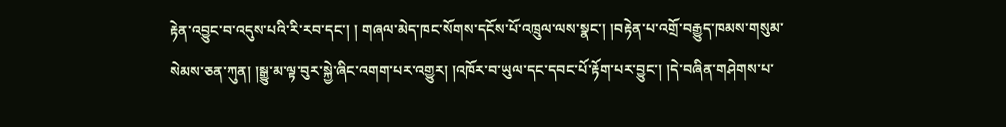རྟེན་འབྱུང་བ་འདུས་པའི་རི་རབ་དང་། ། གཞལ་མེད་ཁང་སོགས་དངོས་པོ་འཁྲུལ་ལས་སྣང་། །བརྟེན་པ་འགྲོ་བརྒྱུད་ཁམས་གསུམ་སེམས་ཅན་ཀུན། །སྒྱུ་མ་ལྟ་བུར་སྐྱེ་ཞིང་འགག་པར་འགྱུར། །འཁོར་བ་ཡུལ་དང་དབང་པོ་རྟོག་པར་བྱུང་། །དེ་བཞིན་གཤེགས་པ་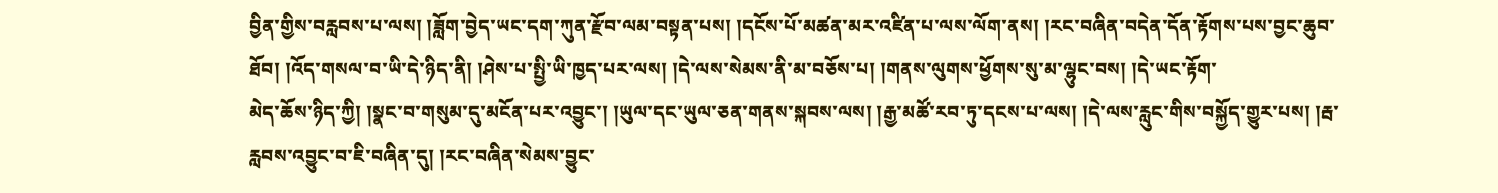བྱིན་གྱིས་བརླབས་པ་ལས། །ཟློག་བྱེད་ཡང་དག་ཀུན་རྫོབ་ལམ་བསྟན་པས། །དངོས་པོ་མཚན་མར་འཛིན་པ་ལས་ལོག་ནས། །རང་བཞིན་བདེན་དོན་རྟོགས་པས་བྱང་ཆུབ་ཐོབ། །འོད་གསལ་བ་ཡི་དེ་ཉིད་ནི། །ཤེས་པ་སྤྱི་ཡི་ཁྱད་པར་ལས། །དེ་ལས་སེམས་ནི་མ་བཅོས་པ། །གནས་ལུགས་ཕྱོགས་སུ་མ་ལྷུང་བས། །དེ་ཡང་རྟོག་
མེད་ཆོས་ཉིད་ཀྱི། །སྣང་བ་གསུམ་དུ་མངོན་པར་འབྱུང་། །ཡུལ་དང་ཡུལ་ཅན་གནས་སྐབས་ལས། །རྒྱ་མཚོ་རབ་ཏུ་དངས་པ་ལས། །དེ་ལས་རླུང་གིས་བསྐྱོད་གྱུར་པས། །རྦ་རླབས་འབྱུང་བ་ཇི་བཞིན་དུ། །རང་བཞིན་སེམས་བྱུང་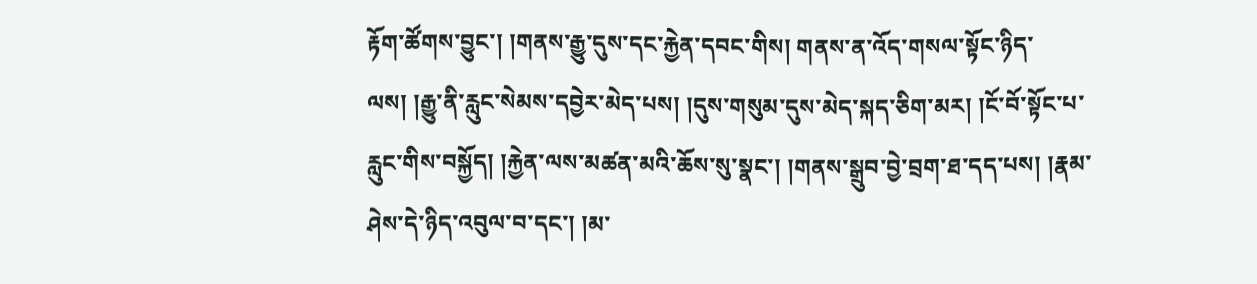རྟོག་ཚོགས་བྱུང་། །གནས་རྒྱུ་དུས་དང་རྐྱེན་དབང་གིས། གནས་ན་འོད་གསལ་སྟོང་ཉིད་ལས། །རྒྱུ་ནི་རླུང་སེམས་དབྱེར་མེད་པས། །དུས་གསུམ་དུས་མེད་སྐད་ཅིག་མར། །ངོ་བོ་སྟོང་པ་རླུང་གིས་བསྐྱོད། །རྐྱེན་ལས་མཚན་མའི་ཆོས་སུ་སྣང་། །གནས་སྒྲུབ་བྱེ་བྲག་ཐ་དད་པས། །རྣམ་ཤེས་དེ་ཉིད་འབུལ་བ་དང་། །མ་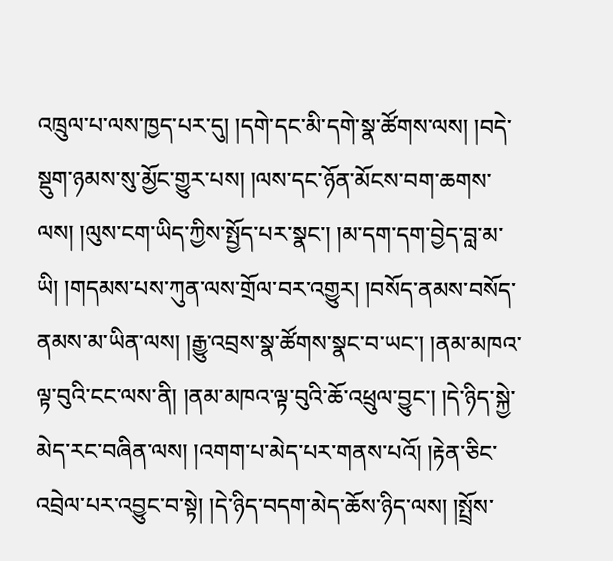འཁྲུལ་པ་ལས་ཁྱད་པར་དུ། །དགེ་དང་མི་དགེ་སྣ་ཚོགས་ལས། །བདེ་སྡུག་ཉམས་སུ་མྱོང་གྱུར་པས། །ལས་དང་ཉོན་མོངས་བག་ཆགས་ལས། །ལུས་ངག་ཡིད་ཀྱིས་སྤྱོད་པར་སྣང་། །མ་དག་དག་བྱེད་བླ་མ་ཡི། །གདམས་པས་ཀུན་ལས་གྲོལ་བར་འགྱུར། །བསོད་ནམས་བསོད་ནམས་མ་ཡིན་ལས། །རྒྱུ་འབྲས་སྣ་ཚོགས་སྣང་བ་ཡང་། །ནམ་མཁའ་ལྟ་བུའི་ངང་ལས་ནི། །ནམ་མཁའ་ལྟ་བུའི་ཆོ་འཕྲུལ་བྱུང་། །དེ་ཉིད་སྐྱེ་མེད་རང་བཞིན་ལས། །འགག་པ་མེད་པར་གནས་པའོ། །རྟེན་ཅིང་འབྲེལ་པར་འབྱུང་བ་སྟེ། །དེ་ཉིད་བདག་མེད་ཆོས་ཉིད་ལས། །སྤྲོས་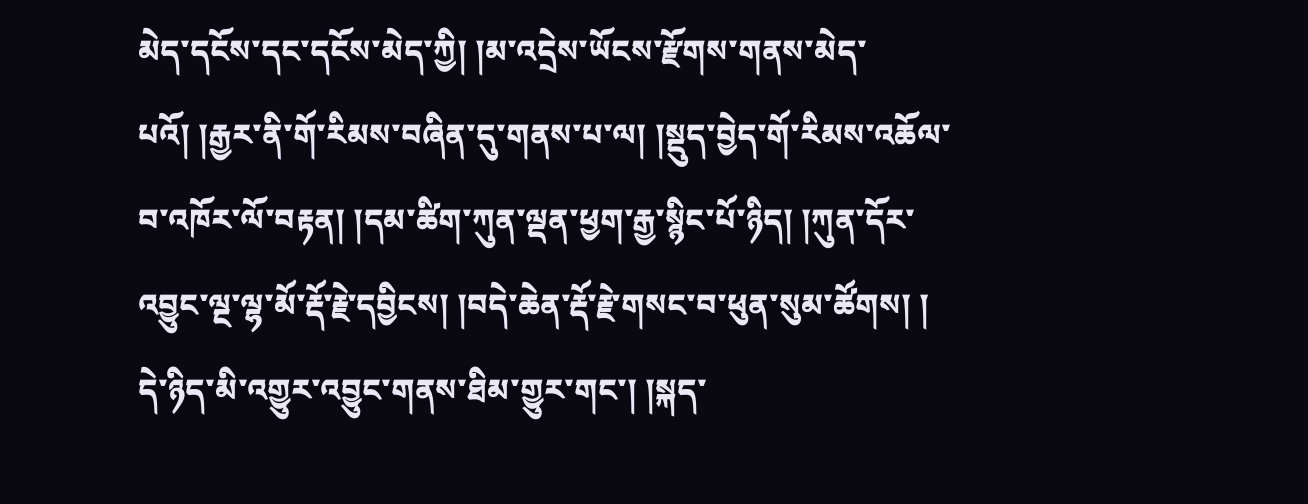མེད་དངོས་དང་དངོས་མེད་ཀྱི། །མ་འདྲེས་ཡོངས་རྫོགས་གནས་མེད་པའོ། །རྒྱར་ནི་གོ་རིམས་བཞིན་དུ་གནས་པ་ལ། །སྡུད་བྱེད་གོ་རིམས་འཆོལ་བ་འཁོར་ལོ་བརྟན། །དམ་ཚིག་ཀུན་ལྡན་ཕྱག་རྒྱ་སྙིང་པོ་ཉིད། །ཀུན་དོར་འབྱུང་ལྔ་ལྷ་མོ་རྡོ་རྗེ་དབྱིངས། །བདེ་ཆེན་རྡོ་རྗེ་གསང་བ་ཕུན་སུམ་ཚོགས། ། དེ་ཉིད་མི་འགྱུར་འབྱུང་གནས་ཐིམ་གྱུར་གང་། །སྐད་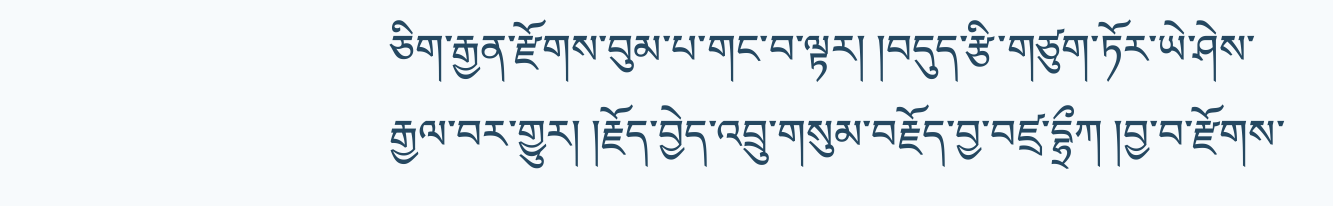ཅིག་རྒྱན་རྫོགས་བུམ་པ་གང་བ་ལྟར། །བདུད་རྩི་གཙུག་ཏོར་ཡེ་ཤེས་རྒྱལ་བར་གྱུར། །རྗོད་བྱེད་འབྲུ་གསུམ་བརྗོད་བྱ་བཛྲ་དྷྲྀཀ །བྱ་བ་རྫོགས་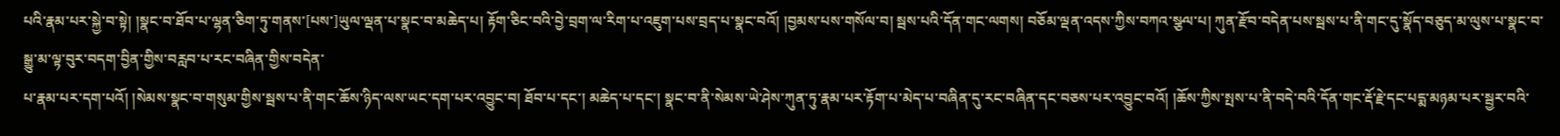པའི་རྣམ་པར་སྐྱེ་བ་སྟེ། །སྣང་བ་ཐོབ་པ་ལྷན་ཅིག་ཏུ་གནས་[པས་]ཡུལ་ལྡན་པ་སྣང་བ་མཆེད་པ། རྟོག་ཅིང་བའི་བྱེ་བྲག་ལ་རིག་པ་འཇུག་པས་བྲད་པ་སྣང་བའོ། །བྱམས་པས་གསོལ་བ། སྦས་པའི་དོན་གང་ལགས། བཅོམ་ལྡན་འདས་ཀྱིས་བཀའ་སྩལ་པ། ཀུན་རྫོབ་བདེན་པས་སྦས་པ་ནི་གང་དུ་སྣོད་བཅུད་མ་ལུས་པ་སྣང་བ་སྒྱུ་མ་ལྟ་བུར་བདག་བྱིན་གྱིས་བརླབ་པ་རང་བཞིན་གྱིས་བདེན་
པ་རྣམ་པར་དག་པའོ། །སེམས་སྣང་བ་གསུམ་གྱིས་སྦས་པ་ནི་གང་ཆོས་ཉིད་ལས་ཡང་དག་པར་འབྱུང་བ། ཐོབ་པ་དང་། མཆེད་པ་དང་། སྣང་བ་ནི་སེམས་ཡེ་ཤེས་ཀུན་ཏུ་རྣམ་པར་རྟོག་པ་མེད་པ་བཞིན་དུ་རང་བཞིན་དང་བཅས་པར་འབྱུང་བའོ། །ཆོས་ཀྱིས་སྤས་པ་ནི་བདེ་བའི་དོན་གང་རྡོ་རྗེ་དང་པདྨ་མཉམ་པར་སྦྱར་བའི་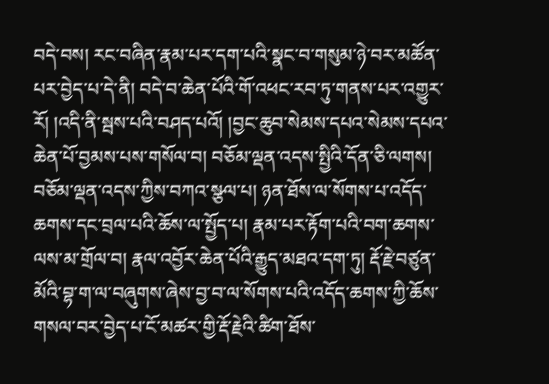བདེ་བས། རང་བཞིན་རྣམ་པར་དག་པའི་སྣང་བ་གསུམ་ཉེ་བར་མཚོན་པར་བྱེད་པ་དེ་ནི། བདེ་བ་ཆེན་པོའི་གོ་འཕང་རབ་ཏུ་གནས་པར་འགྱུར་རོ། །འདི་ནི་སྦས་པའི་བཤད་པའོ། །བྱང་ཆུབ་སེམས་དཔའ་སེམས་དཔའ་ཆེན་པོ་བྱམས་པས་གསོལ་བ། བཅོམ་ལྡན་འདས་སྤྱིའི་དོན་ཅི་ལགས། བཅོམ་ལྡན་འདས་ཀྱིས་བཀའ་སྩལ་པ། ཉན་ཐོས་ལ་སོགས་པ་འདོད་ཆགས་དང་བྲལ་པའི་ཆོས་ལ་སྤྱོད་པ། རྣམ་པར་རྟོག་པའི་བག་ཆགས་ལས་མ་གྲོལ་བ། རྣལ་འབྱོར་ཆེན་པོའི་རྒྱུད་མཐའ་དག་ཏུ། རྡོ་རྗེ་བཙུན་མོའི་བྷ་ག་ལ་བཞུགས་ཞེས་བྱ་བ་ལ་སོགས་པའི་འདོད་ཆགས་ཀྱི་ཆོས་གསལ་བར་བྱེད་པ་ངོ་མཚར་གྱི་རྡོ་རྗེའི་ཚིག་ཐོས་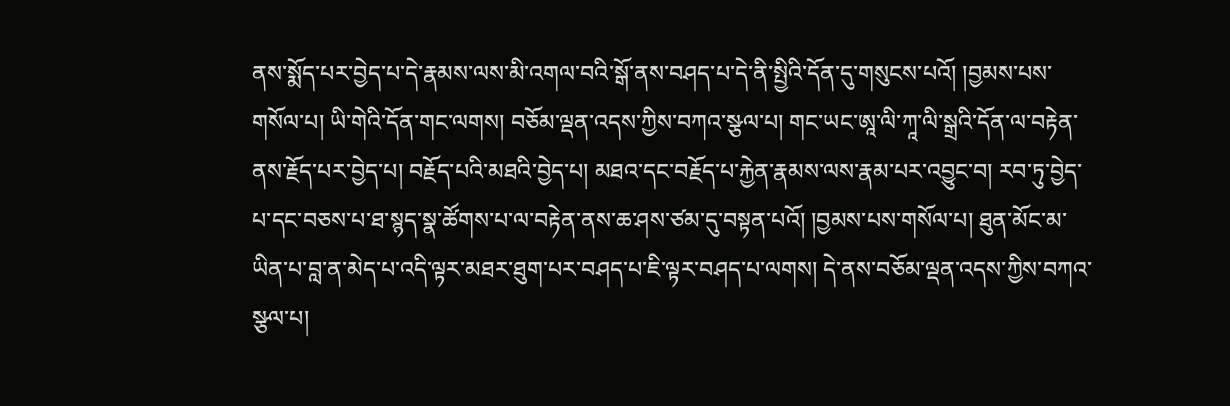ནས་སྨོད་པར་བྱེད་པ་དེ་རྣམས་ལས་མི་འགལ་བའི་སྒོ་ནས་བཤད་པ་དེ་ནི་སྤྱིའི་དོན་དུ་གསུངས་པའོ། །བྱམས་པས་གསོལ་པ། ཡི་གེའི་དོན་གང་ལགས། བཅོམ་ལྡན་འདས་ཀྱིས་བཀའ་སྩལ་པ། གང་ཡང་ཨཱ་ལི་ཀཱ་ལི་སྒྲའི་དོན་ལ་བརྟེན་ནས་རྗོད་པར་བྱེད་པ། བརྗོད་པའི་མཐའི་བྱེད་པ། མཐའ་དང་བརྗོད་པ་རྐྱེན་རྣམས་ལས་རྣམ་པར་འབྱུང་བ། རབ་ཏུ་བྱེད་པ་དང་བཅས་པ་ཐ་སྙད་སྣ་ཚོགས་པ་ལ་བརྟེན་ནས་ཆ་ཤས་ཙམ་དུ་བསྟན་པའོ། །བྱམས་པས་གསོལ་པ། ཐུན་མོང་མ་ཡིན་པ་བླ་ན་མེད་པ་འདི་ལྟར་མཐར་ཐུག་པར་བཤད་པ་ཇི་ལྟར་བཤད་པ་ལགས། དེ་ནས་བཅོམ་ལྡན་འདས་ཀྱིས་བཀའ་སྩལ་པ།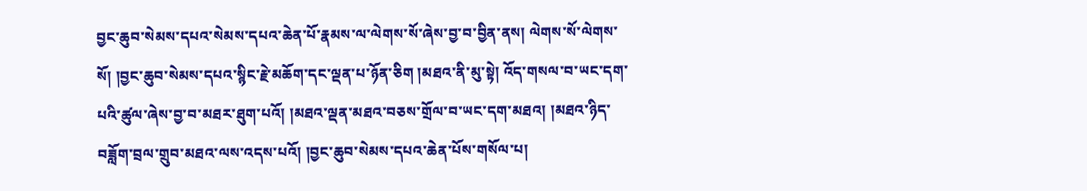བྱང་ཆུབ་སེམས་དཔའ་སེམས་དཔའ་ཆེན་པོ་རྣམས་ལ་ལེགས་སོ་ཞེས་བྱ་བ་བྱིན་ནས། ལེགས་སོ་ལེགས་སོ། །བྱང་ཆུབ་སེམས་དཔའ་སྙིང་རྗེ་མཆོག་དང་ལྡན་པ་ཉོན་ཅིག །མཐའ་ནི་མུ་སྟེ། འོད་གསལ་བ་ཡང་དག་པའི་ཚུལ་ཞེས་བྱ་བ་མཐར་ཐུག་པའོ། །མཐའ་ལྡན་མཐའ་བཅས་གྲོལ་བ་ཡང་དག་མཐའ། །མཐའ་ཉིད་བཟློག་བྲལ་གྲུབ་མཐའ་ལས་འདས་པའོ། །བྱང་ཆུབ་སེམས་དཔའ་ཆེན་པོས་གསོལ་པ།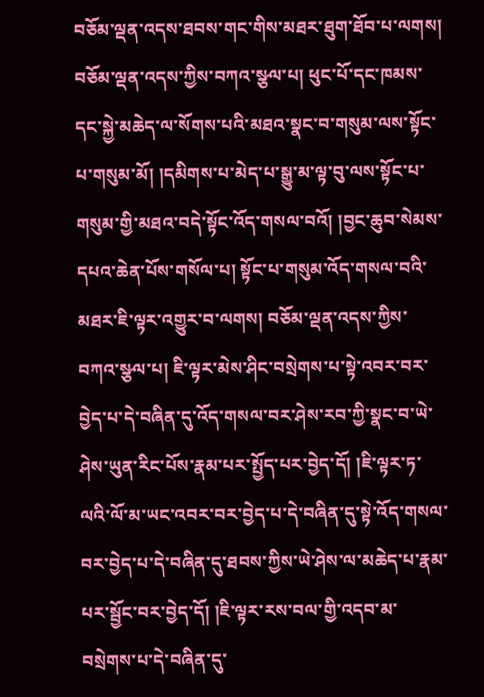བཅོམ་ལྡན་འདས་ཐབས་གང་གིས་མཐར་ཐུག་ཐོབ་པ་ལགས། བཅོམ་ལྡན་འདས་ཀྱིས་བཀའ་སྩལ་པ། ཕུང་པོ་དང་ཁམས་དང་སྐྱེ་མཆེད་ལ་སོགས་པའི་མཐའ་སྣང་བ་གསུམ་ལས་སྟོང་པ་གསུམ་མོ། །དམིགས་པ་མེད་པ་སྒྱུ་མ་ལྟ་བུ་ལས་སྟོང་པ་གསུམ་གྱི་མཐའ་བདེ་སྟོང་འོད་གསལ་བའོ། །བྱང་ཆུབ་སེམས་དཔའ་ཆེན་པོས་གསོལ་པ། སྟོང་པ་གསུམ་འོད་གསལ་བའི་མཐར་ཇི་ལྟར་འགྱུར་བ་ལགས། བཅོམ་ལྡན་འདས་ཀྱིས་བཀའ་སྩལ་པ། ཇི་ལྟར་མེས་ཤིང་བསྲེགས་པ་སྟེ་འབར་བར་བྱེད་པ་དེ་བཞིན་དུ་འོད་གསལ་བར་ཤེས་རབ་ཀྱི་སྣང་བ་ཡེ་ཤེས་ཡུན་རིང་པོས་རྣམ་པར་སྤྱོད་པར་བྱེད་དོ། །ཇི་ལྟར་ཏ་ལའི་ལོ་མ་ཡང་འབར་བར་བྱེད་པ་དེ་བཞིན་དུ་སྟེ་འོད་གསལ་བར་བྱེད་པ་དེ་བཞིན་དུ་ཐབས་ཀྱིས་ཡེ་ཤེས་ལ་མཆེད་པ་རྣམ་པར་སྦྱོང་བར་བྱེད་དོ། །ཇི་ལྟར་རས་བལ་གྱི་འདབ་མ་བསྲེགས་པ་དེ་བཞིན་དུ་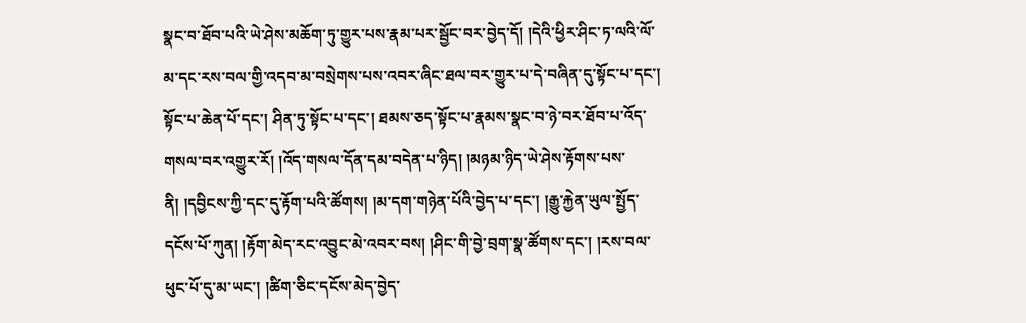སྣང་བ་ཐོབ་པའི་ཡེ་ཤེས་མཆོག་ཏུ་གྱུར་པས་རྣམ་པར་སྦྱོང་བར་བྱེད་དོ། །དེའི་ཕྱིར་ཤིང་ཏ་ལའི་ལོ་མ་དང་རས་བལ་གྱི་འདབ་མ་བསྲེགས་པས་འབར་ཞིང་ཐལ་བར་གྱུར་པ་དེ་བཞིན་དུ་སྟོང་པ་དང་། སྟོང་པ་ཆེན་པོ་དང་། ཤིན་ཏུ་སྟོང་པ་དང་། ཐམས་ཅད་སྟོང་པ་རྣམས་སྣང་བ་ཉེ་བར་ཐོབ་པ་འོད་གསལ་བར་འགྱུར་རོ། །འོད་གསལ་དོན་དམ་བདེན་པ་ཉིད། །མཉམ་ཉིད་ཡེ་ཤེས་རྟོགས་པས་ནི། །དབྱིངས་ཀྱི་དང་དུ་རྟོག་པའི་ཚོགས། །མ་དག་གཉེན་པོའི་བྱེད་པ་དང་། །རྒྱུ་རྐྱེན་ཡུལ་སྤྱོད་དངོས་པོ་ཀུན། །རྟོག་མེད་རང་འབྱུང་མེ་འབར་བས། །ཤིང་གི་བྱེ་བྲག་སྣ་ཚོགས་དང་། །རས་བལ་ཕུང་པོ་དུ་མ་ཡང་། །ཚིག་ཅིང་དངོས་མེད་བྱེད་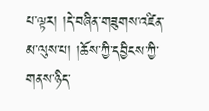པ་ལྟར། །དེ་བཞིན་གཟུགས་འཛིན་མ་ལུས་པ། །ཆོས་ཀྱི་དབྱིངས་ཀྱི་གནས་ཉིད་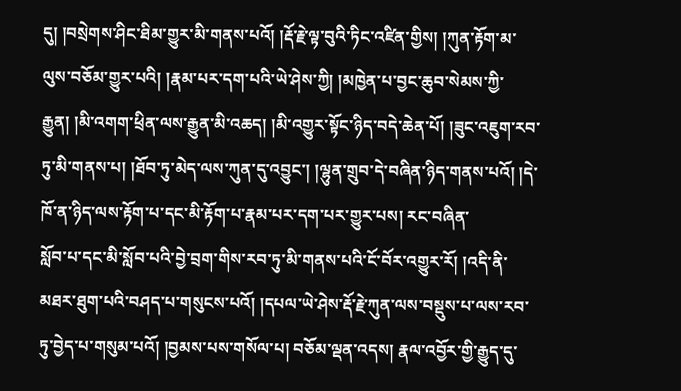དུ། །བསྲེགས་ཤིང་ཐིམ་གྱུར་མི་གནས་པའོ། །རྡོ་རྗེ་ལྟ་བུའི་ཏིང་འཛིན་གྱིས། །ཀུན་རྟོག་མ་ལུས་བཅོམ་གྱུར་པའི། །རྣམ་པར་དག་པའི་ཡེ་ཤེས་ཀྱི། །མཁྱེན་པ་བྱང་ཆུབ་སེམས་ཀྱི་རྒྱུན། །མི་འགག་ཕྲིན་ལས་རྒྱུན་མི་འཆད། །མི་འགྱུར་སྟོང་ཉིད་བདེ་ཆེན་པོ། །ཟུང་འཇུག་རབ་ཏུ་མི་གནས་པ། །ཐོབ་ཏུ་མེད་ལས་ཀུན་དུ་འབྱུང་། །ལྷུན་གྲུབ་དེ་བཞིན་ཉིད་གནས་པའོ། །དེ་ཁོ་ན་ཉིད་ལས་རྟོག་པ་དང་མི་རྟོག་པ་རྣམ་པར་དག་པར་གྱུར་པས། ཪང་བཞིན་
སློབ་པ་དང་མི་སློབ་པའི་བྱེ་བྲག་གིས་རབ་ཏུ་མི་གནས་པའི་ངོ་བོར་འགྱུར་རོ། །འདི་ནི་མཐར་ཐུག་པའི་བཤད་པ་གསུངས་པའོ། །དཔལ་ཡེ་ཤེས་རྡོ་རྗེ་ཀུན་ལས་བསྡུས་པ་ལས་རབ་ཏུ་བྱེད་པ་གསུམ་པའོ། །བྱམས་པས་གསོལ་པ། བཅོམ་ལྡན་འདས། རྣལ་འབྱོར་གྱི་རྒྱུད་དུ་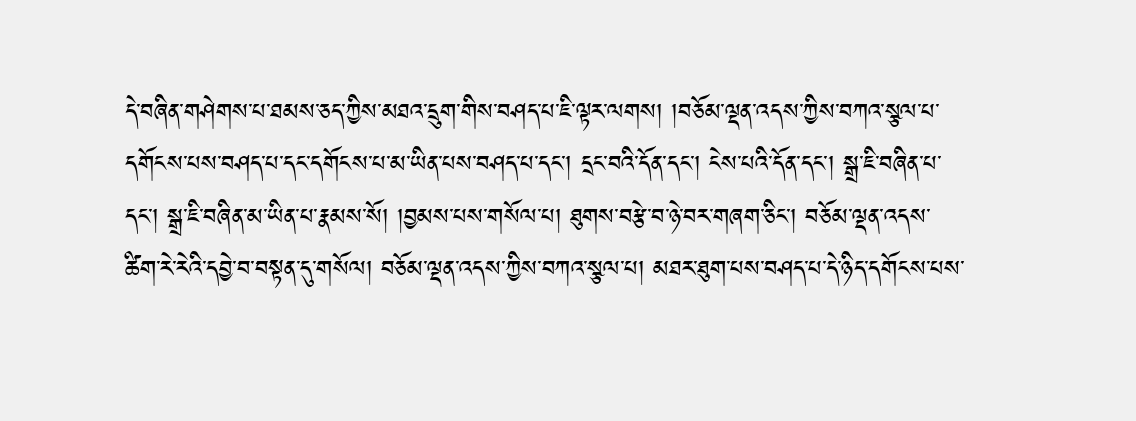དེ་བཞིན་གཤེགས་པ་ཐམས་ཅད་ཀྱིས་མཐའ་དྲུག་གིས་བཤད་པ་ཇི་ལྟར་ལགས། །བཅོམ་ལྡན་འདས་ཀྱིས་བཀའ་སྩལ་པ་དགོངས་པས་བཤད་པ་དང་དགོངས་པ་མ་ཡིན་པས་བཤད་པ་དང་། དྲང་བའི་དོན་དང་། ངེས་པའི་དོན་དང་། སྒྲ་ཇི་བཞིན་པ་དང་། སྒྲ་ཇི་བཞིན་མ་ཡིན་པ་རྣམས་སོ། །བྱམས་པས་གསོལ་པ། ཐུགས་བརྩེ་བ་ཉེ་བར་གཞག་ཅིང་། བཅོམ་ལྡན་འདས་ཚིག་རེ་རེའི་དབྱེ་བ་བསྟན་དུ་གསོལ། བཅོམ་ལྡན་འདས་ཀྱིས་བཀའ་སྩལ་པ། མཐར་ཐུག་པས་བཤད་པ་དེ་ཉིད་དགོངས་པས་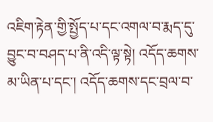འཇིག་རྟེན་གྱི་སྤྱོད་པ་དང་འགལ་བ་རྨད་དུ་བྱུང་བ་བཤད་པ་ནི་འདི་ལྟ་སྟེ། འདོད་ཆགས་མ་ཡིན་པ་དང་། འདོད་ཆགས་དང་བྲལ་བ་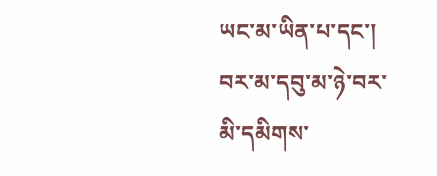ཡང་མ་ཡིན་པ་དང་། བར་མ་དབུ་མ་ཉེ་བར་མི་དམིགས་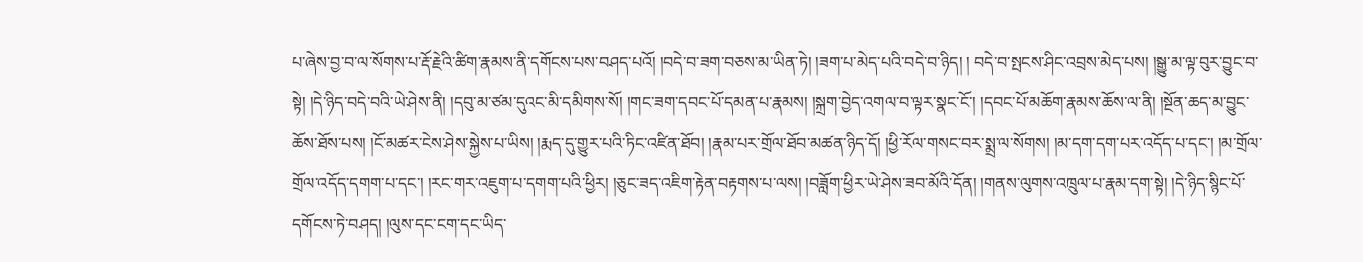པ་ཞེས་བྱ་བ་ལ་སོགས་པ་རྡོ་རྗེའི་ཚིག་རྣམས་ནི་དགོངས་པས་བཤད་པའོ། །བདེ་བ་ཟག་བཅས་མ་ཡིན་ཏེ། །ཟག་པ་མེད་པའི་བདེ་བ་ཉིད། ། བདེ་བ་སྤངས་ཤིང་འབྲས་མེད་པས། །སྒྱུ་མ་ལྟ་བུར་བྱུང་བ་སྟེ། །དེ་ཉིད་བདེ་བའི་ཡེ་ཤེས་ནི། །དབུ་མ་ཙམ་དུའང་མི་དམིགས་སོ། །གང་ཟག་དབང་པོ་དམན་པ་རྣམས། །སྐྲག་བྱེད་འགལ་བ་ལྟར་སྣང་ངོ་། །དབང་པོ་མཆོག་རྣམས་ཆོས་ལ་ནི། །སྔོན་ཆད་མ་བྱུང་ཆོས་ཐོས་པས། །ངོ་མཚར་ངེས་ཤེས་སྐྱེས་པ་ཡིས། །རྨད་དུ་གྱུར་པའི་ཏིང་འཛིན་ཐོབ། །རྣམ་པར་གྲོལ་ཐོབ་མཚན་ཉིད་དོ། །ཕྱི་རོལ་གསང་བར་སྨྲ་ལ་སོགས། །མ་དག་དག་པར་འདོད་པ་དང་། །མ་གྲོལ་གྲོལ་འདོད་དགག་པ་དང་། །རང་གར་འཇུག་པ་དགག་པའི་ཕྱིར། །ཅུང་ཟད་འཇིག་རྟེན་བརྟགས་པ་ལས། །བཟློག་ཕྱིར་ཡེ་ཤེས་ཟབ་མོའི་དོན། །གནས་ལུགས་འཁྲུལ་པ་རྣམ་དག་སྟེ། །དེ་ཉིད་སྙིང་པོ་དགོངས་ཏེ་བཤད། །ལུས་དང་ངག་དང་ཡིད་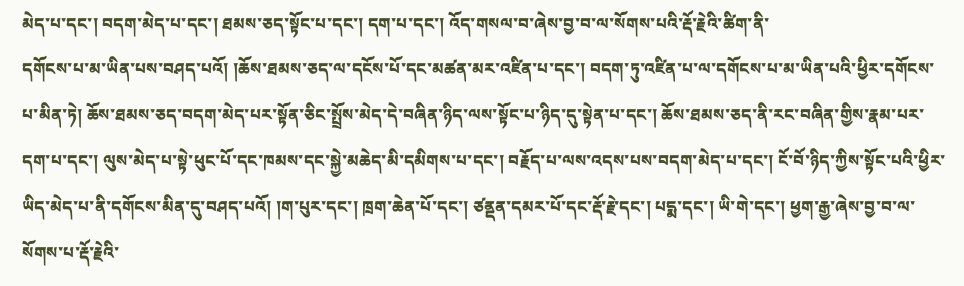མེད་པ་དང་། བདག་མེད་པ་དང་། ཐམས་ཅད་སྟོང་པ་དང་། དག་པ་དང་། འོད་གསལ་བ་ཞེས་བྱ་བ་ལ་སོགས་པའི་རྡོ་རྗེའི་ཚིག་ནི་
དགོངས་པ་མ་ཡིན་པས་བཤད་པའོ། །ཆོས་ཐམས་ཅད་ལ་དངོས་པོ་དང་མཚན་མར་འཛིན་པ་དང་། བདག་ཏུ་འཛིན་པ་ལ་དགོངས་པ་མ་ཡིན་པའི་ཕྱིར་དགོངས་པ་མིན་ཏེ། ཆོས་ཐམས་ཅད་བདག་མེད་པར་སྟོན་ཅིང་སྤྲོས་མེད་དེ་བཞིན་ཉིད་ལས་སྟོང་པ་ཉིད་དུ་སྟེན་པ་དང་། ཆོས་ཐམས་ཅད་ནི་རང་བཞིན་གྱིས་རྣམ་པར་དག་པ་དང་། ལུས་མེད་པ་སྟེ་ཕུང་པོ་དང་ཁམས་དང་སྐྱེ་མཆེད་མི་དམིགས་པ་དང་། བརྗོད་པ་ལས་འདས་པས་བདག་མེད་པ་དང་། ངོ་བོ་ཉིད་ཀྱིས་སྟོང་པའི་ཕྱིར་ཡིད་མེད་པ་ནི་དགོངས་མིན་དུ་བཤད་པའོ། །ག་པུར་དང་། ཁྲག་ཆེན་པོ་དང་། ཙནྡན་དམར་པོ་དང་རྡོ་རྗེ་དང་། པདྨ་དང་། ཡི་གེ་དང་། ཕྱག་རྒྱ་ཞེས་བྱ་བ་ལ་སོགས་པ་རྡོ་རྗེའི་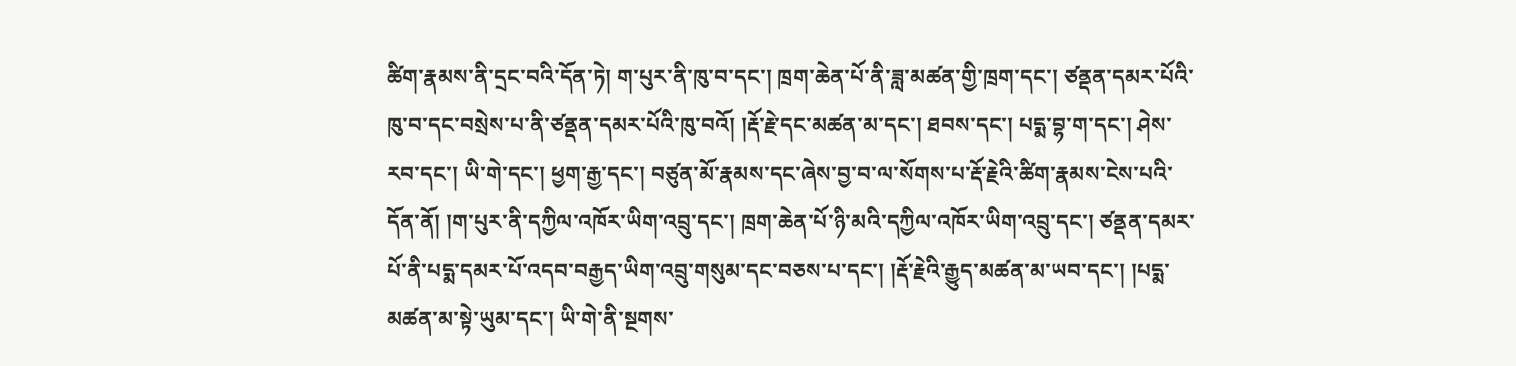ཚིག་རྣམས་ནི་དྲང་བའི་དོན་ཏེ། ག་པུར་ནི་ཁུ་བ་དང་། ཁྲག་ཆེན་པོ་ནི་ཟླ་མཚན་གྱི་ཁྲག་དང་། ཙནྡན་དམར་པོའི་ཁུ་བ་དང་བསྲེས་པ་ནི་ཙནྡན་དམར་པོའི་ཁུ་བའོ། །རྡོ་རྗེ་དང་མཚན་མ་དང་། ཐབས་དང་། པདྨ་བྷ་ག་དང་། ཤེས་རབ་དང་། ཡི་གེ་དང་། ཕྱག་རྒྱ་དང་། བཙུན་མོ་རྣམས་དང་ཞེས་བྱ་བ་ལ་སོགས་པ་རྡོ་རྗེའི་ཚིག་རྣམས་ངེས་པའི་དོན་ནོ། །ག་པུར་ནི་དཀྱིལ་འཁོར་ཡིག་འབྲུ་དང་། ཁྲག་ཆེན་པོ་ཉི་མའི་དཀྱིལ་འཁོར་ཡིག་འབྲུ་དང་། ཙནྡན་དམར་པོ་ནི་པདྨ་དམར་པོ་འདབ་བརྒྱད་ཡིག་འབྲུ་གསུམ་དང་བཅས་པ་དང་། །རྡོ་རྗེའི་རྒྱུད་མཚན་མ་ཡབ་དང་། །པདྨ་མཚན་མ་སྟེ་ཡུམ་དང་། ཡི་གེ་ནི་སྔགས་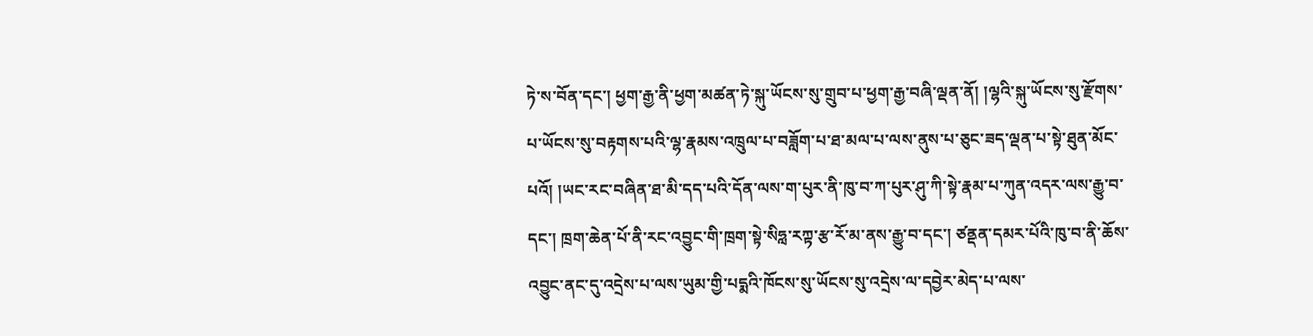ཏེ་ས་བོན་དང་། ཕྱག་རྒྱ་ནི་ཕྱག་མཚན་ཏེ་སྐུ་ཡོངས་སུ་གྲུབ་པ་ཕྱག་རྒྱ་བཞི་ལྡན་ནོ། །ལྷའི་སྐུ་ཡོངས་སུ་རྫོགས་པ་ཡོངས་སུ་བརྟགས་པའི་ལྷ་རྣམས་འཁྲུལ་པ་བཟློག་པ་ཐ་མལ་པ་ལས་ནུས་པ་ཅུང་ཟད་ལྡན་པ་སྟེ་ཐུན་མོང་པའོ། །ཡང་རང་བཞིན་ཐ་མི་དད་པའི་དོན་ལས་ག་པུར་ནི་ཁུ་བ་ཀ་པུར་ཤུ་ཀི་སྟེ་རྣམ་པ་ཀུན་འདར་ལས་རྒྱུ་བ་དང་། ཁྲག་ཆེན་པོ་ནི་རང་འབྱུང་གི་ཁྲག་སྟེ་སིཧླ་རཀྟ་རྩ་རོ་མ་ནས་རྒྱུ་བ་དང་། ཙནྡན་དམར་པོའི་ཁུ་བ་ནི་ཆོས་འབྱུང་ནང་དུ་འདྲེས་པ་ལས་ཡུམ་གྱི་པདྨའི་ཁོངས་སུ་ཡོངས་སུ་འདྲེས་ལ་དབྱེར་མེད་པ་ལས་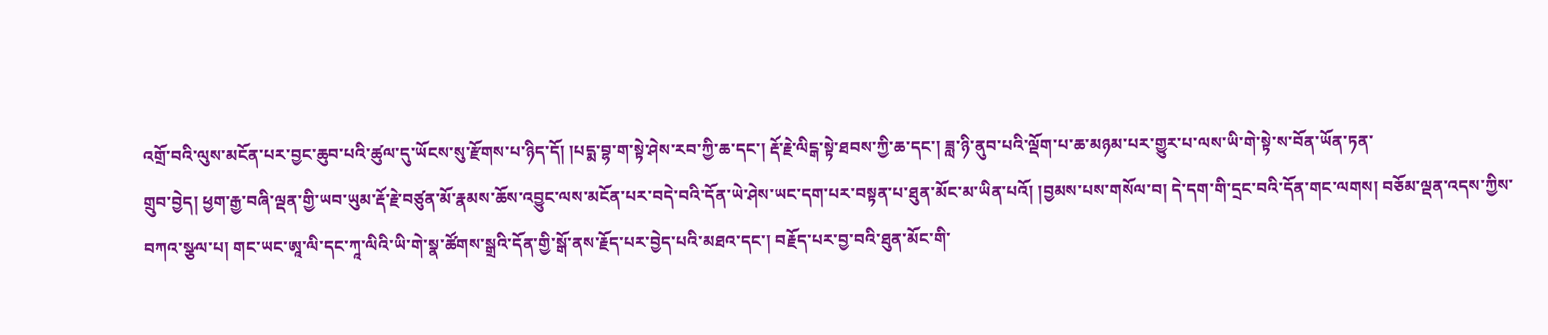འགྲོ་བའི་ལུས་མངོན་པར་བྱང་ཆུབ་པའི་ཚུལ་དུ་ཡོངས་སུ་རྫོགས་པ་ཉིད་དོ། །པདྨ་བྷ་ག་སྟེ་ཤེས་རབ་ཀྱི་ཆ་དང་། རྡོ་རྗེ་ལིངྒ་སྟེ་ཐབས་ཀྱི་ཆ་དང་། ཟླ་ཉི་ནུབ་པའི་ལྡོག་པ་ཆ་མཉམ་པར་གྱུར་པ་ལས་ཡི་གེ་སྟེ་ས་བོན་ཡོན་ཏན་
གྲུབ་བྱེད། ཕྱག་རྒྱ་བཞི་ལྡན་གྱི་ཡབ་ཡུམ་རྡོ་རྗེ་བཙུན་མོ་རྣམས་ཆོས་འབྱུང་ལས་མངོན་པར་བདེ་བའི་དོན་ཡེ་ཤེས་ཡང་དག་པར་བསྟན་པ་ཐུན་མོང་མ་ཡིན་པའོ། །བྱམས་པས་གསོལ་བ། དེ་དག་གི་དྲང་བའི་དོན་གང་ལགས། བཅོམ་ལྡན་འདས་ཀྱིས་བཀའ་སྩལ་པ། གང་ཡང་ཨཱ་ལི་དང་ཀཱ་ལིའི་ཡི་གེ་སྣ་ཚོགས་སྒྲའི་དོན་གྱི་སྒོ་ནས་རྗོད་པར་བྱེད་པའི་མཐའ་དང་། བརྗོད་པར་བྱ་བའི་ཐུན་མོང་གི་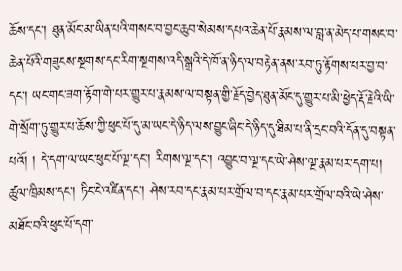ཆོས་དང་། ཐུན་མོང་མ་ཡིན་པའི་གསང་བ་བྱང་ཆུབ་སེམས་དཔའ་ཆེན་པོ་རྣམས་ལ་བླ་ན་མེད་པ་གསང་བ་ཆེན་པོའི་གཟུངས་སྔགས་དང་རིག་སྔགས་འདི་སྒྲའི་དེ་ཁོ་ན་ཉིད་ལ་བརྟེན་ནས་རབ་ཏུ་རྟོགས་པར་བྱ་བ་དང་། ཡང་གང་ཟག་རྟོག་གེ་པར་གྱུར་པ་རྣམས་ལ་བསྟན་གྱི་རྗོད་བྱེད་ཐུན་མོང་དུ་གྱུར་པ་མི་ཕྱེད་རྡོ་རྗེའི་ཡི་གེ་སྲོག་ཏུ་གྱུར་པ་ཆོས་ཀྱི་ཕུང་པོ་དུ་མ་ཡང་དེ་ཉིད་ལས་བྱུང་ཞིང་དེ་ཉིད་དུ་ཐིམ་པ་ནི་དྲང་བའི་དོན་དུ་བསྟན་པའོ། ། དེ་དག་ལ་ཡང་ཕུང་པོ་ལྔ་དང་། རིགས་ལྔ་དང་། འབྱུང་བ་ལྔ་དང་ཡེ་ཤེས་ལྔ་རྣམ་པར་དག་པ། ཚུལ་ཁྲིམས་དང་། ཏིང་ངེ་འཛིན་དང་། ཤེས་རབ་དང་རྣམ་པར་གྲོལ་བ་དང་རྣམ་པར་གྲོལ་བའི་ཡེ་ཤེས་མཐོང་བའི་ཕུང་པོ་དག་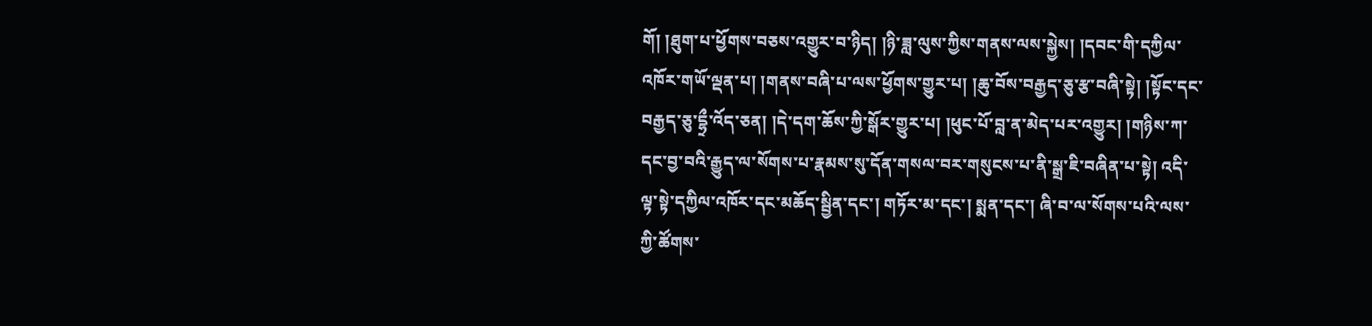གོ། །ཐུག་པ་ཕྱོགས་བཅས་འགྱུར་བ་ཉིད། །ཉི་ཟླ་ལུས་ཀྱིས་གནས་ལས་སྐྱེས། །དབང་གི་དཀྱིལ་འཁོར་གཡོ་ལྡན་པ། །གནས་བཞི་པ་ལས་ཕྱོགས་གྱུར་པ། །ཆུ་བོས་བརྒྱད་ཅུ་རྩ་བཞི་སྟེ། །སྟོང་དང་བརྒྱད་ཅུ་དྷྲྀ་འོད་ཅན། །དེ་དག་ཆོས་ཀྱི་སྒོར་གྱུར་པ། །ཕུང་པོ་བླ་ན་མེད་པར་འགྱུར། །གཉིས་ཀ་དང་བྱ་བའི་རྒྱུད་ལ་སོགས་པ་རྣམས་སུ་དོན་གསལ་བར་གསུངས་པ་ནི་སྒྲ་ཇི་བཞིན་པ་སྟེ། འདི་ལྟ་སྟེ་དཀྱིལ་འཁོར་དང་མཆོད་སྦྱིན་དང་། གཏོར་མ་དང་། སྨན་དང་། ཞི་བ་ལ་སོགས་པའི་ལས་ཀྱི་ཚོགས་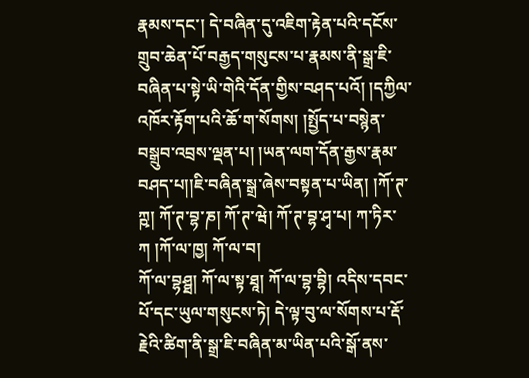རྣམས་དང་། དེ་བཞིན་དུ་འཇིག་རྟེན་པའི་དངོས་གྲུབ་ཆེན་པོ་བརྒྱད་གསུངས་པ་རྣམས་ནི་སྒྲ་ཇི་བཞིན་པ་སྟེ་ཡི་གེའི་དོན་གྱིས་བཤད་པའོ། །དཀྱིལ་འཁོར་རྟོག་པའི་ཆོ་ག་སོགས། །སྤྱོད་པ་བསྙེན་བསྒྲུབ་འབྲས་ལྡན་པ། །ཡན་ལག་དོན་རྒྱས་རྣམ་བཤད་པ།།ཇི་བཞིན་སྒྲ་ཞེས་བསྟན་པ་ཡིན། །ཀོ་ཊ་ཀྵ། ཀོ་ཊ་བྷ་ཎ། ཀོ་ཊ་ཝེ། ཀོ་ཊ་བྷ་ཤྭ་པ། ཀ་ཏིར་ཀ །ཀོ་ལ་ཁྱ། ཀོ་ལ་བ།
ཀོ་ལ་བྷཤྠ། ཀོ་ལ་སྟ་ཐཱ། ཀོ་ལ་བྷ་བྷི། འདིས་དབང་པོ་དང་ཡུལ་གསུངས་ཏེ། དེ་ལྟ་བུ་ལ་སོགས་པ་རྡོ་རྗེའི་ཚིག་ནི་སྒྲ་ཇི་བཞིན་མ་ཡིན་པའི་སྒོ་ནས་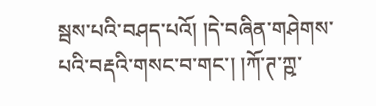སྦས་པའི་བཤད་པའོ། །དེ་བཞིན་གཤེགས་པའི་བརྡའི་གསང་བ་གང་། །ཀོ་ཊ་ཀྵ་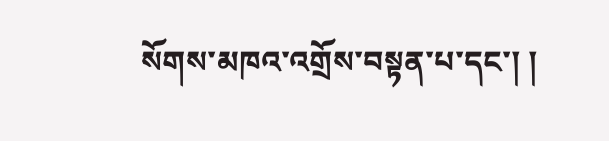སོགས་མཁའ་འགྲོས་བསྟན་པ་དང་། །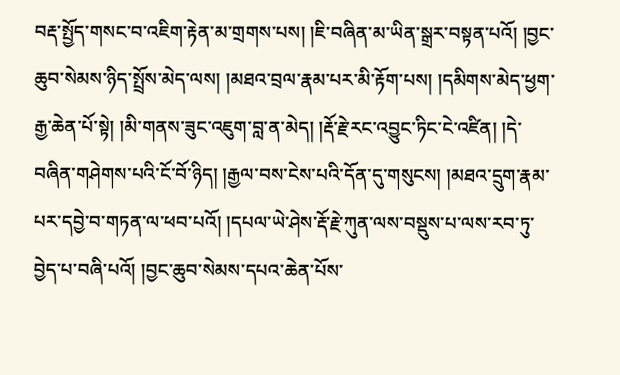བརྡ་སྤྱོད་གསང་བ་འཇིག་རྟེན་མ་གྲགས་པས། །ཇི་བཞིན་མ་ཡིན་སྒྲར་བསྟན་པའོ། །བྱང་ཆུབ་སེམས་ཉིད་སྤྲོས་མེད་ལས། །མཐའ་བྲལ་རྣམ་པར་མི་རྟོག་པས། །དམིགས་མེད་ཕྱག་རྒྱ་ཆེན་པོ་སྟེ། །མི་གནས་ཟུང་འཇུག་བླ་ན་མེད། །རྡོ་རྗེ་རང་འབྱུང་ཏིང་ངེ་འཛིན། །དེ་བཞིན་གཤེགས་པའི་ངོ་བོ་ཉིད། །རྒྱལ་བས་ངེས་པའི་དོན་དུ་གསུངས། །མཐའ་དྲུག་རྣམ་པར་དབྱེ་བ་གཏན་ལ་ཕབ་པའོ། །དཔལ་ཡེ་ཤེས་རྡོ་རྗེ་ཀུན་ལས་བསྡུས་པ་ལས་རབ་ཏུ་བྱེད་པ་བཞི་པའོ། །བྱང་ཆུབ་སེམས་དཔའ་ཆེན་པོས་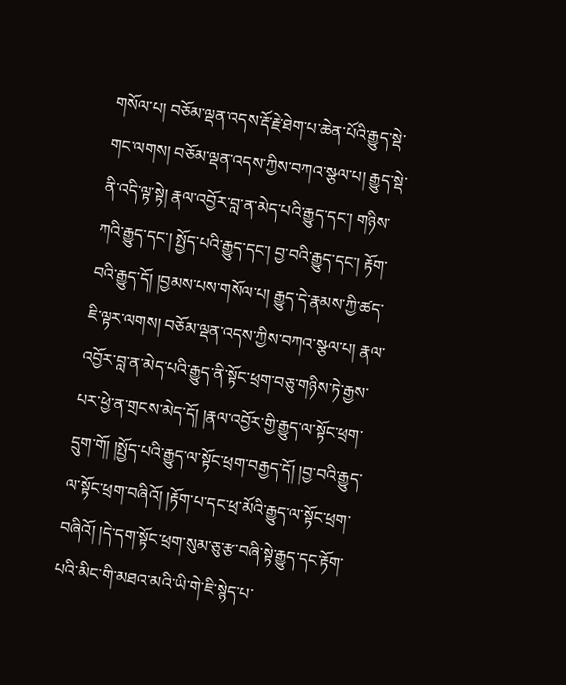གསོལ་པ། བཅོམ་ལྡན་འདས་རྡོ་རྗེ་ཐེག་པ་ཆེན་པོའི་རྒྱུད་སྡེ་གང་ལགས། བཅོམ་ལྡན་འདས་ཀྱིས་བཀའ་སྩལ་པ། རྒྱུད་སྡེ་ནི་འདི་ལྟ་སྟེ། རྣལ་འབྱོར་བླ་ན་མེད་པའི་རྒྱུད་དང་། གཉིས་ཀའི་རྒྱུད་དང་། སྤྱོད་པའི་རྒྱུད་དང་། བྱ་བའི་རྒྱུད་དང་། རྟོག་བའི་རྒྱུད་དོ། །བྱམས་པས་གསོལ་པ། རྒྱུད་དེ་རྣམས་ཀྱི་ཚད་ཇི་ལྟར་ལགས། བཅོམ་ལྡན་འདས་ཀྱིས་བཀའ་སྩལ་པ། རྣལ་འབྱོར་བླ་ན་མེད་པའི་རྒྱུད་ནི་སྟོང་ཕྲག་བཅུ་གཉིས་ཏེ་རྒྱས་པར་ཕྱེ་ན་གྲངས་མེད་དོ། །རྣལ་འབྱོར་གྱི་རྒྱུད་ལ་སྟོང་ཕྲག་དྲུག་གོ། །སྤྱོད་པའི་རྒྱུད་ལ་སྟོང་ཕྲག་བརྒྱད་དོ། །བྱ་བའི་རྒྱུད་ལ་སྟོང་ཕྲག་བཞིའོ། །རྟོག་པ་དང་ཕྲ་མོའི་རྒྱུད་ལ་སྟོང་ཕྲག་བཞིའོ། །དེ་དག་སྟོང་ཕྲག་སུམ་ཅུ་རྩ་བཞི་སྟེ་རྒྱུད་དང་རྟོག་པའི་མིང་གི་མཐའ་མའི་ཡི་གེ་ཇི་སྙེད་པ་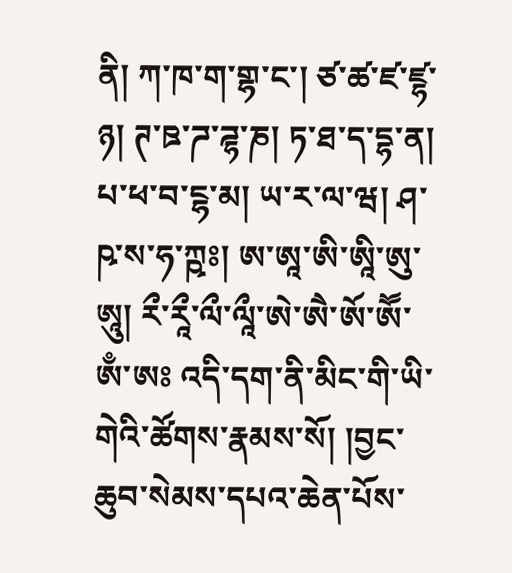ནི། ཀ་ཁ་ག་གྷ་ང་། ཙ་ཚ་ཛ་ཛྷ་ཉ། ཊ་ཋ་ཌ་ཌྷ་ཎ། ཏ་ཐ་ད་དྷ་ན། པ་ཕ་བ་ངྷ་མ། ཡ་ར་ལ་ཝ། ཤ་ཥ་ས་ཧ་ཀྵཿ། ཨ་ཨཱ་ཨི་ཨཱི་ཨུ་ཨཱུ། རྀ་རཱྀ་ལྀ་ལཱྀ་ཨེ་ཨཻ་ཨོ་ཨཽ་ཨྃ་ཨཿ འདི་དག་ནི་མིང་གི་ཡི་གེའི་ཚོགས་རྣམས་སོ། །བྱང་ཆུབ་སེམས་དཔའ་ཆེན་པོས་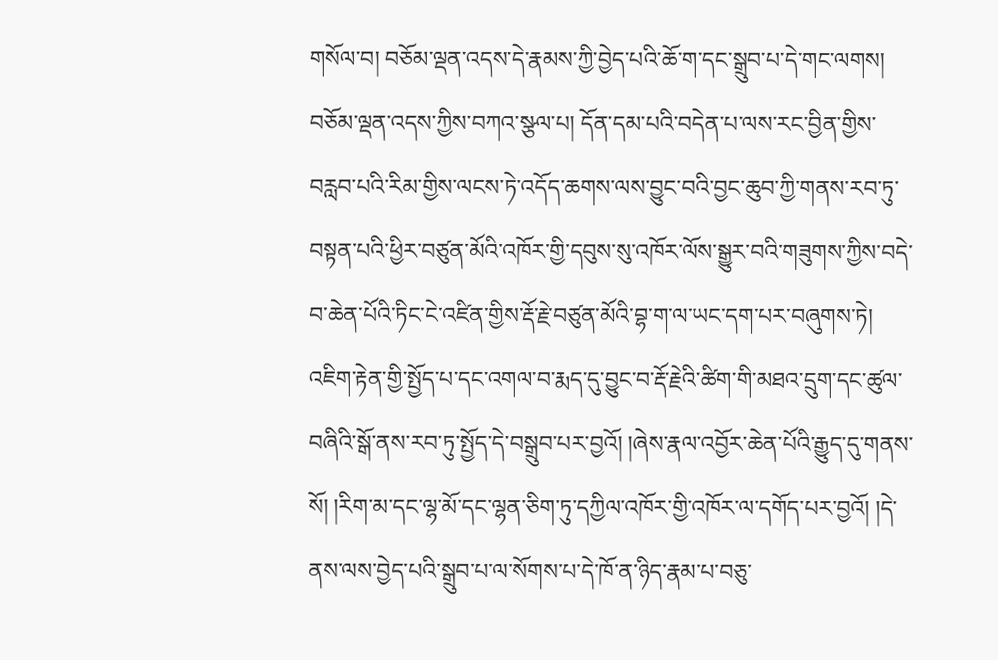གསོལ་བ། བཅོམ་ལྡན་འདས་དེ་རྣམས་ཀྱི་བྱེད་པའི་ཆོ་ག་དང་སྒྲུབ་པ་དེ་གང་ལགས། བཅོམ་ལྡན་འདས་ཀྱིས་བཀའ་སྩལ་པ། དོན་དམ་པའི་བདེན་པ་ལས་རང་བྱིན་གྱིས་
བརླབ་པའི་རིམ་གྱིས་ལངས་ཏེ་འདོད་ཆགས་ལས་བྱུང་བའི་བྱང་ཆུབ་ཀྱི་གནས་རབ་ཏུ་བསྟན་པའི་ཕྱིར་བཙུན་མོའི་འཁོར་གྱི་དབུས་སུ་འཁོར་ལོས་སྒྱུར་བའི་གཟུགས་ཀྱིས་བདེ་བ་ཆེན་པོའི་ཏིང་ངེ་འཛིན་གྱིས་རྡོ་རྗེ་བཙུན་མོའི་བྷ་ག་ལ་ཡང་དག་པར་བཞུགས་ཏེ། འཇིག་རྟེན་གྱི་སྤྱོད་པ་དང་འགལ་བ་རྨད་དུ་བྱུང་བ་རྡོ་རྗེའི་ཚིག་གི་མཐའ་དྲུག་དང་ཚུལ་བཞིའི་སྒོ་ནས་རབ་ཏུ་སྤྱོད་དེ་བསྒྲུབ་པར་བྱའོ། །ཞེས་རྣལ་འབྱོར་ཆེན་པོའི་རྒྱུད་དུ་གནས་སོ། །རིག་མ་དང་ལྷ་མོ་དང་ལྷན་ཅིག་ཏུ་དཀྱིལ་འཁོར་གྱི་འཁོར་ལ་དགོད་པར་བྱའོ། །དེ་ནས་ལས་བྱེད་པའི་སྒྲུབ་པ་ལ་སོགས་པ་དེ་ཁོ་ན་ཉིད་རྣམ་པ་བཅུ་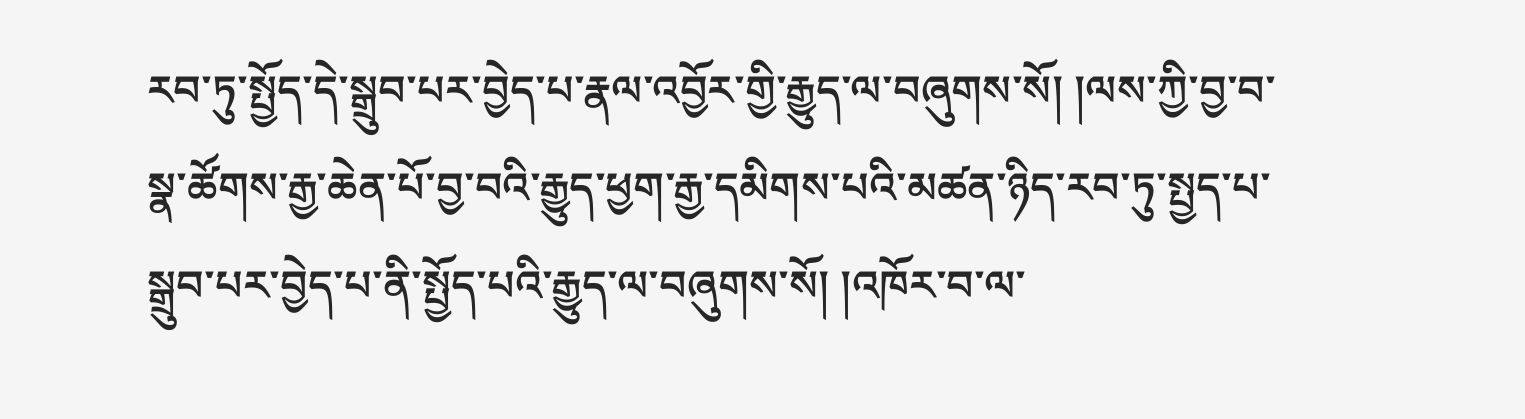རབ་ཏུ་སྤྱོད་དེ་སྒྲུབ་པར་བྱེད་པ་རྣལ་འབྱོར་གྱི་རྒྱུད་ལ་བཞུགས་སོ། །ལས་ཀྱི་བྱ་བ་སྣ་ཚོགས་རྒྱ་ཆེན་པོ་བྱ་བའི་རྒྱུད་ཕྱག་རྒྱ་དམིགས་པའི་མཚན་ཉིད་རབ་ཏུ་སྤྱད་པ་སྒྲུབ་པར་བྱེད་པ་ནི་སྤྱོད་པའི་རྒྱུད་ལ་བཞུགས་སོ། །འཁོར་བ་ལ་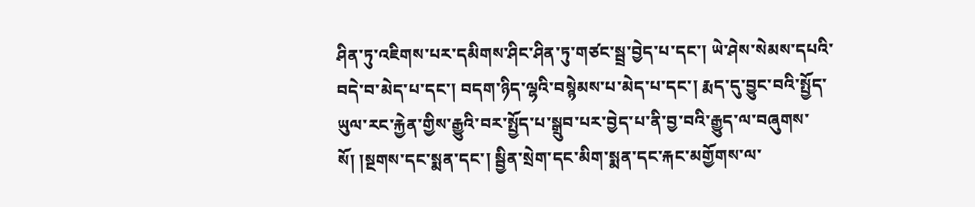ཤིན་ཏུ་འཇིགས་པར་དམིགས་ཤིང་ཤིན་ཏུ་གཙང་སྦྲ་བྱེད་པ་དང་། ཡེ་ཤེས་སེམས་དཔའི་བདེ་བ་མེད་པ་དང་། བདག་ཉིད་ལྷའི་བསྙེམས་པ་མེད་པ་དང་། རྨད་དུ་བྱུང་བའི་སྤྱོད་ཡུལ་རང་རྐྱེན་གྱིས་རྒྱུའི་བར་སྤྱོད་པ་སྒྲུབ་པར་བྱེད་པ་ནི་བྱ་བའི་རྒྱུད་ལ་བཞུགས་སོ། །སྔགས་དང་སྨན་དང་། སྦྱིན་སྲེག་དང་མིག་སྨན་དང་རྐང་མགྱོགས་ལ་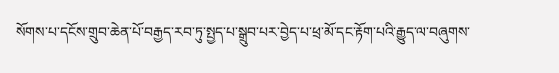སོགས་པ་དངོས་གྲུབ་ཆེན་པོ་བརྒྱད་རབ་ཏུ་སྤྱད་པ་སྒྲུབ་པར་བྱེད་པ་ཕྲ་མོ་དང་རྟོག་པའི་རྒྱུད་ལ་བཞུགས་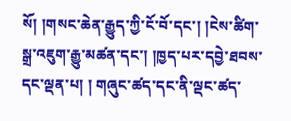སོ། །གསང་ཆེན་རྒྱུད་ཀྱི་ངོ་བོ་དང་། །ངེས་ཚིག་སྒྲ་འཇུག་རྒྱུ་མཚན་དང་། །ཁྱད་པར་དབྱེ་ཐབས་དང་ལྡན་པ། ། གཞུང་ཚད་དང་ནི་ལྡང་ཚད་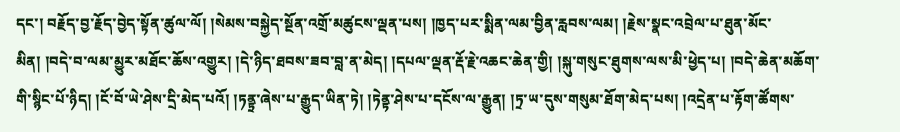དང་། བརྗོད་བྱ་རྗོད་བྱེད་སྟོན་ཚུལ་ལོ། །སེམས་བསྐྱེད་སྔོན་འགྲོ་མཚུངས་ལྡན་པས། །ཁྱད་པར་སྨིན་ལམ་བྱིན་རླབས་ལམ། །རྗེས་སྣང་འབྲེལ་པ་ཐུན་མོང་མིན། །བདེ་བ་ལམ་མྱུར་མཐོང་ཆོས་འགྱུར། །དེ་ཉིད་ཐབས་ཟབ་བླ་ན་མེད། །དཔལ་ལྡན་རྡོ་རྗེ་འཆང་ཆེན་གྱི། །སྐུ་གསུང་ཐུགས་ལས་མི་ཕྱེད་པ། །བདེ་ཆེན་མཆོག་གི་སྙིང་པོ་ཉིད། །ངོ་བོ་ཡེ་ཤེས་དྲི་མེད་པའོ། །ཏནྟྲ་ཞེས་པ་རྒྱུད་ཡིན་ཏེ། །ཏེནྟ་ཤེས་པ་དངོས་ལ་རྒྱུན། །ཏྲ་ཡ་དུས་གསུམ་ཐོག་མེད་པས། །འདྲེན་པ་རྟོག་ཚོགས་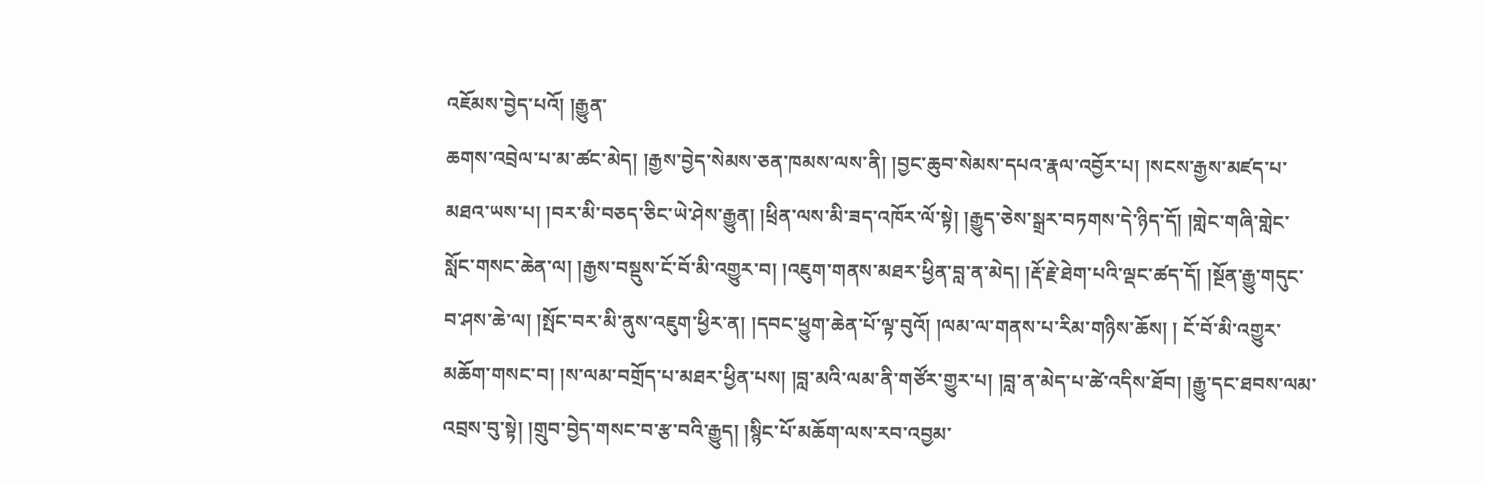འཇོམས་བྱེད་པའོ། །རྒྱུན་
ཆགས་འབྲེལ་པ་མ་ཚང་མེད། །རྒྱས་བྱེད་སེམས་ཅན་ཁམས་ལས་ནི། །བྱང་ཆུབ་སེམས་དཔའ་རྣལ་འབྱོར་པ། །སངས་རྒྱས་མཛད་པ་མཐའ་ཡས་པ། །བར་མི་བཅད་ཅིང་ཡེ་ཤེས་རྒྱུན། །ཕྲིན་ལས་མི་ཟད་འཁོར་ལོ་སྟེ། །རྒྱུད་ཅེས་སྒྲར་བཏགས་དེ་ཉིད་དོ། །གླེང་གཞི་གླེང་སློང་གསང་ཆེན་ལ། །རྒྱས་བསྡུས་ངོ་བོ་མི་འགྱུར་བ། །འཇུག་གནས་མཐར་ཕྱིན་བླ་ན་མེད། །རྡོ་རྗེ་ཐེག་པའི་ལྡང་ཚད་དོ། །སྔོན་རྒྱུ་གདུང་བ་ཤས་ཆེ་ལ། །སྤོང་བར་མི་ནུས་འཇུག་ཕྱིར་ན། །དབང་ཕྱུག་ཆེན་པོ་ལྟ་བུའོ། །ལམ་ལ་གནས་པ་རིམ་གཉིས་ཆོས། ། ངོ་བོ་མི་འགྱུར་མཆོག་གསང་བ། །ས་ལམ་བགྲོད་པ་མཐར་ཕྱིན་པས། །བླ་མའི་ལམ་ནི་གཙོར་གྱུར་པ། །བླ་ན་མེད་པ་ཚེ་འདིས་ཐོབ། །རྒྱུ་དང་ཐབས་ལམ་འབྲས་བུ་སྟེ། །གྲུབ་བྱེད་གསང་བ་རྩ་བའི་རྒྱུད། །སྙིང་པོ་མཆོག་ལས་རབ་འབྱམ་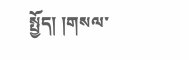སྤྱོད། །གསལ་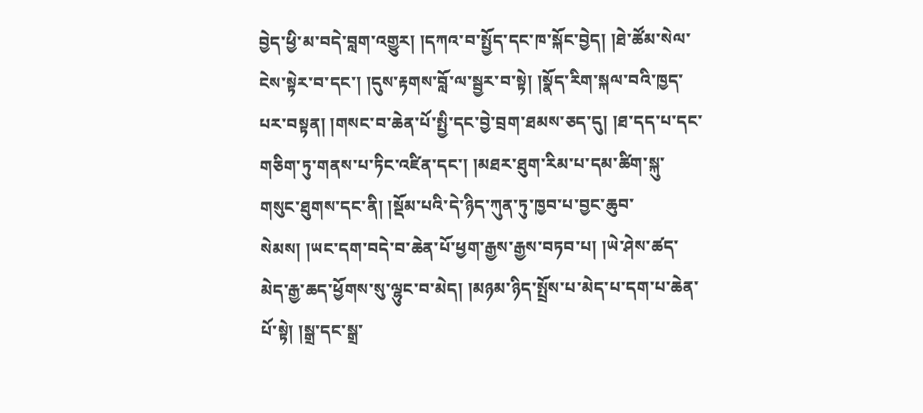བྱེད་ཕྱི་མ་བདེ་བླག་འགྱུར། །དཀའ་བ་སྤྱོད་དང་ཁ་སྐོང་བྱེད། །ཐེ་ཚོམ་སེལ་ངེས་སྟེར་བ་དང་། །དུས་རྟགས་བློ་ལ་སྦྱར་བ་སྟེ། །སྣོད་རིག་སྐལ་བའི་ཁྱད་པར་བསྟན། །གསང་བ་ཆེན་པོ་སྤྱི་དང་བྱེ་བྲག་ཐམས་ཅད་དུ། །ཐ་དད་པ་དང་གཅིག་ཏུ་གནས་པ་ཏིང་འཛིན་དང་། །མཐར་ཐུག་རིམ་པ་དམ་ཚིག་སྐུ་གསུང་ཐུགས་དང་ནི། །སྡོམ་པའི་དེ་ཉིད་ཀུན་ཏུ་ཁྱབ་པ་བྱང་ཆུབ་སེམས། །ཡང་དག་བདེ་བ་ཆེན་པོ་ཕྱག་རྒྱས་རྒྱས་བཏབ་པ། །ཡེ་ཤེས་ཚད་མེད་རྒྱ་ཆད་ཕྱོགས་སུ་ལྷུང་བ་མེད། །མཉམ་ཉིད་སྤྲོས་པ་མེད་པ་དག་པ་ཆེན་པོ་སྟེ། །སྒྲ་དང་སྒྲ་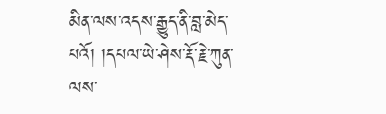མིན་ལས་འདས་རྒྱུད་ནི་བླ་མེད་པའོ། །དཔལ་ཡེ་ཤེས་རྡོ་རྗེ་ཀུན་ལས་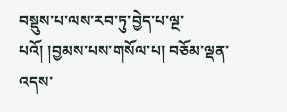བསྡུས་པ་ལས་རབ་ཏུ་བྱེད་པ་ལྔ་པའོ། །བྱམས་པས་གསོལ་པ། བཅོམ་ལྡན་འདས་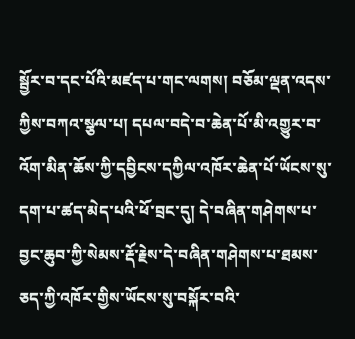སྦྱོར་བ་དང་པོའི་མཛད་པ་གང་ལགས། བཅོམ་ལྡན་འདས་ཀྱིས་བཀའ་སྩལ་པ། དཔལ་བདེ་བ་ཆེན་པོ་མི་འགྱུར་བ་འོག་མིན་ཆོས་ཀྱི་དབྱིངས་དཀྱིལ་འཁོར་ཆེན་པོ་ཡོངས་སུ་དག་པ་ཚད་མེད་པའི་ཕོ་བྲང་དུ། དེ་བཞིན་གཤེགས་པ་བྱང་ཆུབ་ཀྱི་སེམས་རྡོ་རྗེས་དེ་བཞིན་གཤེགས་པ་ཐམས་ཅད་ཀྱི་འཁོར་གྱིས་ཡོངས་སུ་བསྐོར་བའི་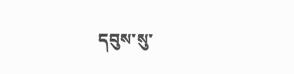དབུས་སུ་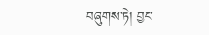བཞུགས་ཏེ། བྱང་